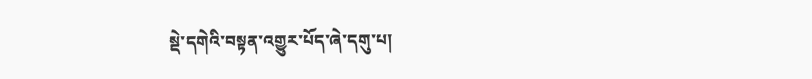སྡེ་དགེའི་བསྟན་འགྱུར་པོད་ཞེ་དགུ་པ།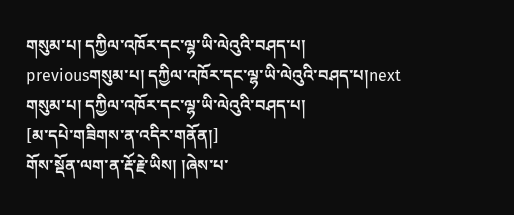གསུམ་པ། དཀྱིལ་འཁོར་དང་ལྷ་ཡི་ལེའུའི་བཤད་པ།
previousགསུམ་པ། དཀྱིལ་འཁོར་དང་ལྷ་ཡི་ལེའུའི་བཤད་པ།next
གསུམ་པ། དཀྱིལ་འཁོར་དང་ལྷ་ཡི་ལེའུའི་བཤད་པ།
[མ་དཔེ་གཟིགས་ན་འདིར་གནོན།]
གོས་སྡོན་ལག་ན་རྡོ་རྗེ་ཡིས། །ཞེས་པ་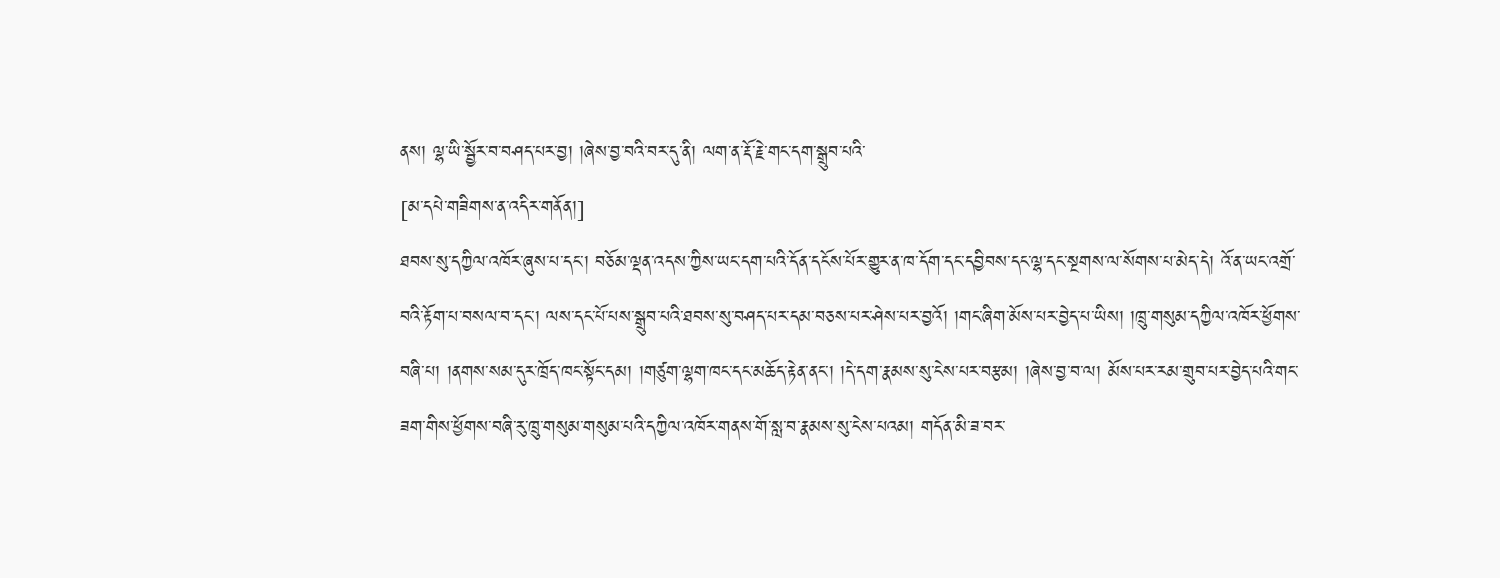ནས། ལྷ་ཡི་སྦྱོར་བ་བཤད་པར་བྱ། །ཞེས་བྱ་བའི་བར་དུ་ནི། ལག་ན་རྡོ་རྗེ་གང་དག་སྒྲུབ་པའི་
[མ་དཔེ་གཟིགས་ན་འདིར་གནོན།]
ཐབས་སུ་དཀྱིལ་འཁོར་ཞུས་པ་དང་། བཅོམ་ལྡན་འདས་ཀྱིས་ཡང་དག་པའི་དོན་དངོས་པོར་གྱུར་ན་ཁ་དོག་དང་དབྱིབས་དང་ལྷ་དང་སྔགས་ལ་སོགས་པ་མེད་དེ། འོ་ན་ཡང་འགྲོ་བའི་རྟོག་པ་བསལ་བ་དང་། ལས་དང་པོ་པས་སྒྲུབ་པའི་ཐབས་སུ་བཤད་པར་དམ་བཅས་པར་ཤེས་པར་བྱའོ། །གང་ཞིག་མོས་པར་བྱེད་པ་ཡིས། །ཁྲུ་གསུམ་དཀྱིལ་འཁོར་ཕྱོགས་བཞི་པ། །ནགས་སམ་དུར་ཁྲོད་ཁང་སྟོང་དམ། །གཙུག་ལྷག་ཁང་དང་མཆོད་རྟེན་ནང་། །དེ་དག་རྣམས་སུ་ངེས་པར་བརྩམ། །ཞེས་བྱ་བ་ལ། མོས་པར་རམ་གྲུབ་པར་བྱེད་པའི་གང་ཟག་གིས་ཕྱོགས་བཞི་རུ་ཁྲུ་གསུམ་གསུམ་པའི་དཀྱིལ་འཁོར་གནས་གོ་སླ་བ་རྣམས་སུ་ངེས་པའམ། གདོན་མི་ཟ་བར་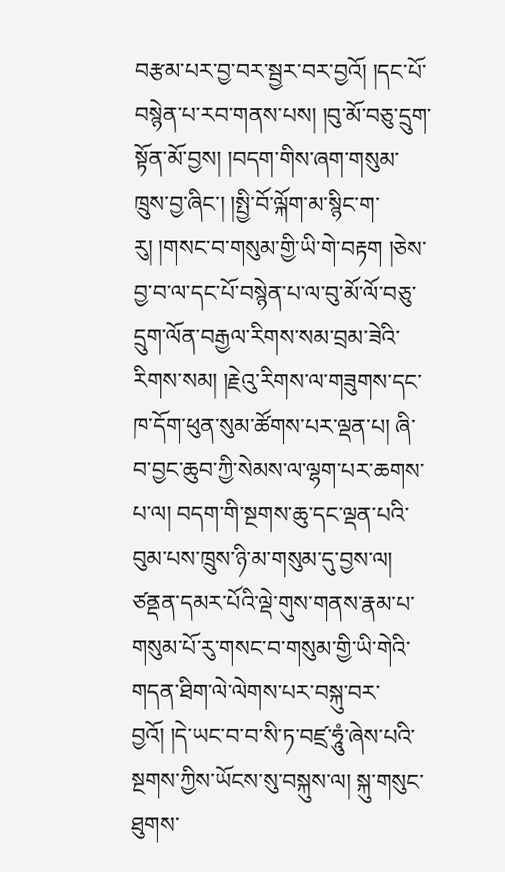བརྩམ་པར་བྱ་བར་སྦྱར་བར་བྱའོ། །དང་པོ་བསྙེན་པ་རབ་གནས་པས། །བུ་མོ་བཅུ་དྲུག་སྟོན་མོ་བྱས། །བདག་གིས་ཞག་གསུམ་ཁྲུས་བྱ་ཞིང་། །སྤྱི་བོ་ལྐོག་མ་སྙིང་ག་རུ། །གསང་བ་གསུམ་གྱི་ཡི་གེ་བརྟག །ཅེས་བྱ་བ་ལ་དང་པོ་བསྙེན་པ་ལ་བུ་མོ་ལོ་བཅུ་དྲུག་ལོན་བརྒྱལ་རིགས་སམ་བྲམ་ཟེའི་རིགས་སམ། །རྗེའུ་རིགས་ལ་གཟུགས་དང་ཁ་དོག་ཕུན་སུམ་ཚོགས་པར་ལྡན་པ། ཞི་བ་བྱང་ཆུབ་ཀྱི་སེམས་ལ་ལྷག་པར་ཆགས་པ་ལ། བདག་གི་སྔགས་ཆུ་དང་ལྡན་པའི་བུམ་པས་ཁྲུས་ཉི་མ་གསུམ་དུ་བྱས་ལ། ཙནྡན་དམར་པོའི་ལྡེ་གུས་གནས་རྣམ་པ་གསུམ་པོ་རུ་གསང་བ་གསུམ་གྱི་ཡི་གེའི་གདན་ཐིག་ལེ་ལེགས་པར་བསྐུ་བར་བྱའོ། །དེ་ཡང་བ་བ་སི་ཏ་བཛྲ་ཧཱུཾ་ཞེས་པའི་སྔགས་ཀྱིས་ཡོངས་སུ་བསྐུས་ལ། སྐུ་གསུང་ཐུགས་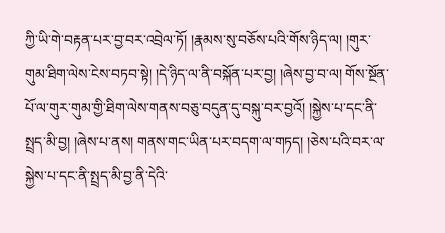ཀྱི་ཡི་གེ་བརྟན་པར་བྱ་བར་འབྲེལ་ཏོ། །རྣམས་སུ་བཅོས་པའི་གོས་ཉིད་ལ། །གུར་གུམ་ཐིག་ལེས་ངེས་བཏབ་སྟེ། །དེ་ཉིད་ལ་ནི་བསྐོན་པར་བྱ། །ཞེས་བྱ་བ་ལ། གོས་སྔོན་པོ་ལ་གུར་གུམ་གྱི་ཐིག་ལེས་གནས་བཅུ་བདུན་དུ་བསྐུ་བར་བྱའོ། །སྐྱེས་པ་དང་ནི་སྤྲད་མི་བྱ། །ཞེས་པ་ནས། གནས་གང་ཡིན་པར་བདག་ལ་གཏད། །ཅེས་པའི་བར་ལ་སྐྱེས་པ་དང་ནི་སྤྲད་མི་བྱ་ནི་དེའི་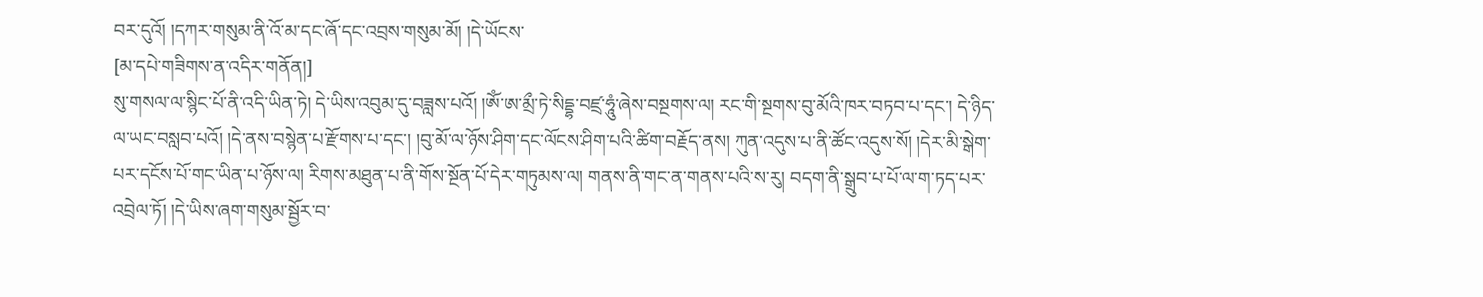བར་དུའོ། །དཀར་གསུམ་ནི་འོ་མ་དང་ཞོ་དང་འབྲས་གསུམ་མོ། །དེ་ཡོངས་
[མ་དཔེ་གཟིགས་ན་འདིར་གནོན།]
སུ་གསལ་ལ་སྙིང་པོ་ནི་འདི་ཡིན་ཏེ། དེ་ཡིས་འབུམ་དུ་བཟླས་པའོ། །ཨོཾ་ཨ་མྲྀ་ཏེ་སིདྡྷ་བཛྲ་ཧཱུཾ་ཞེས་བསྔགས་ལ། རང་གི་སྔགས་བུ་མོའི་ཁར་བཏབ་པ་དང་། དེ་ཉིད་ལ་ཡང་བསླབ་པའོ། །དེ་ནས་བསྙེན་པ་རྫོགས་པ་དང་། །བུ་མོ་ལ་ཉོས་ཤིག་དང་ལོངས་ཤིག་པའི་ཚིག་བརྗོད་ནས། ཀུན་འདུས་པ་ནི་ཚོང་འདུས་སོ། །དེར་མི་སྒེག་པར་དངོས་པོ་གང་ཡིན་པ་ཉོས་ལ། རིགས་མཐུན་པ་ནི་གོས་སྔོན་པོ་དེར་གཏུམས་ལ། གནས་ནི་གང་ན་གནས་པའི་ས་རུ། བདག་ནི་སྒྲུབ་པ་པོ་ལ་ག་ཏད་པར་འབྲེལ་ཏོ། །དེ་ཡིས་ཞག་གསུམ་སྦྱོར་བ་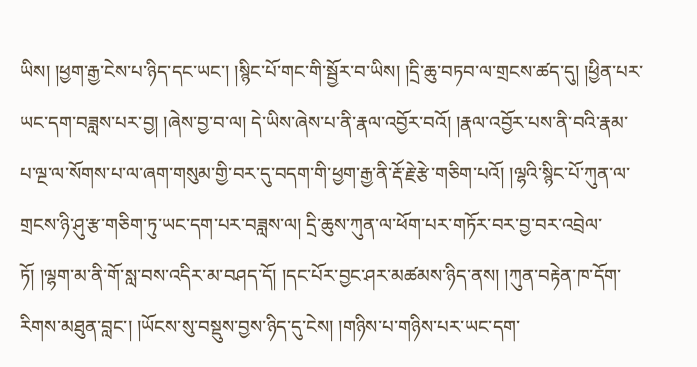ཡིས། །ཕྱག་རྒྱ་ངེས་པ་ཉིད་དང་ཡང་། །སྙིང་པོ་གང་གི་སྦྱོར་བ་ཡིས། །དྲི་ཆུ་བཏབ་ལ་གྲངས་ཚད་དུ། །ཕྱིན་པར་ཡང་དག་བཟླས་པར་བྱ། །ཞེས་བྱ་བ་ལ། དེ་ཡིས་ཞེས་པ་ནི་རྣལ་འབྱོར་བའོ། །རྣལ་འབྱོར་པས་ནི་བའི་རྣམ་པ་ལྔ་ལ་སོགས་པ་ལ་ཞག་གསུམ་གྱི་བར་དུ་བདག་གི་ཕྱག་རྒྱ་ནི་རྡོ་རྗེ་རྩེ་གཅིག་པའོ། །ལྷའི་སྙིང་པོ་ཀུན་ལ་གྲངས་ཉི་ཤུ་རྩ་གཅིག་ཏུ་ཡང་དག་པར་བཟླས་ལ། དྲི་ཆུས་ཀུན་ལ་ཕོག་པར་གཏོར་བར་བྱ་བར་འབྲེལ་ཏོ། །ལྷག་མ་ནི་གོ་སླ་བས་འདིར་མ་བཤད་དོ། །དང་པོར་བྱང་ཤར་མཚམས་ཉིད་ནས། །ཀུན་བརྟེན་ཁ་དོག་རིགས་མཐུན་བླང་། །ཡོངས་སུ་བསྡུས་བྱས་ཉིད་དུ་ངེས། །གཉིས་པ་གཉིས་པར་ཡང་དག་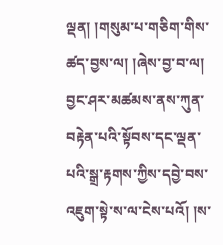ལྡན། །གསུམ་པ་གཅིག་གིས་ཚད་བྱས་ལ། །ཞེས་བྱ་བ་ལ། བྱང་ཤར་མཚམས་ནས་ཀུན་བརྟེན་པའི་སྟོབས་དང་ལྡན་པའི་སྒྲ་རྟགས་ཀྱིས་དབྱེ་བས་འཇུག་སྟེ་ས་ལ་ངེས་པའོ། །ས་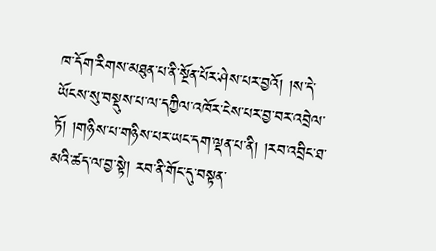ཁ་དོག་རིགས་མཐུན་པ་ནི་སྔོན་པོར་ཤེས་པར་བྱའོ། །ས་དེ་ཡོངས་སུ་བསྡུས་པ་ལ་དཀྱིལ་འཁོར་ངེས་པར་བྱ་བར་འབྲེལ་ཏོ། །གཉིས་པ་གཉིས་པར་ཡང་དག་ལྡན་པ་ནི། །རབ་འབྲིང་ཐ་མའི་ཚད་ལ་བྱ་སྟེ། རབ་ནི་གོང་དུ་བསྟན་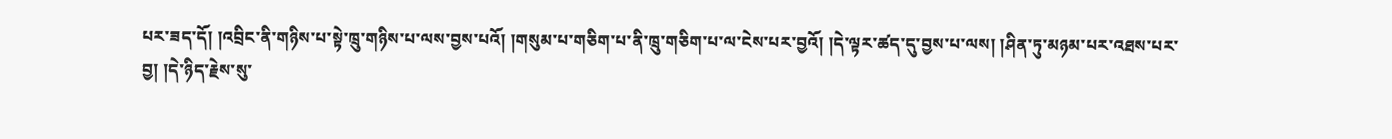པར་ཟད་དོ། །འབྲིང་ནི་གཉིས་པ་སྟེ་ཁྲུ་གཉིས་པ་ལས་བྱས་པའོ། །གསུམ་པ་གཅིག་པ་ནི་ཁྲུ་གཅིག་པ་ལ་ངེས་པར་བྱའོ། །དེ་ལྟར་ཚད་དུ་བྱས་པ་ལས། །ཤིན་ཏུ་མཉམ་པར་འཐས་པར་བྱ། །དེ་ཉིད་རྗེས་སུ་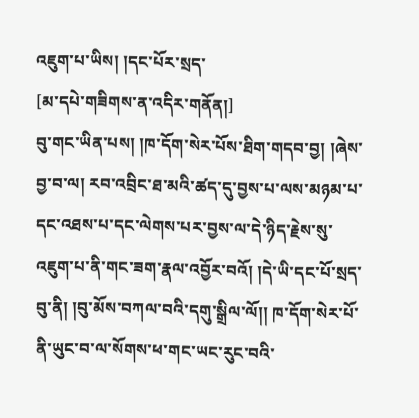འཇུག་པ་ཡིས། །དང་པོར་སྲད་
[མ་དཔེ་གཟིགས་ན་འདིར་གནོན།]
བུ་གང་ཡིན་པས། །ཁ་དོག་སེར་པོས་ཐིག་གདབ་བྱ། །ཞེས་བྱ་བ་ལ། རབ་འབྲིང་ཐ་མའི་ཚད་དུ་བྱས་པ་ལས་མཉམ་པ་དང་འཐས་པ་དང་ལེགས་པར་བྱས་ལ་དེ་ཉིད་རྗེས་སུ་འཇུག་པ་ནི་གང་ཟག་རྣལ་འབྱོར་བའོ། །དེ་ཡི་དང་པོ་སྲད་བུ་ནི། །བུ་མོས་བཀལ་བའི་དགུ་སྒྲིལ་ལོ།། ཁ་དོག་སེར་པོ་ནི་ཡུང་བ་ལ་སོགས་ཕ་གང་ཡང་རུང་བའི་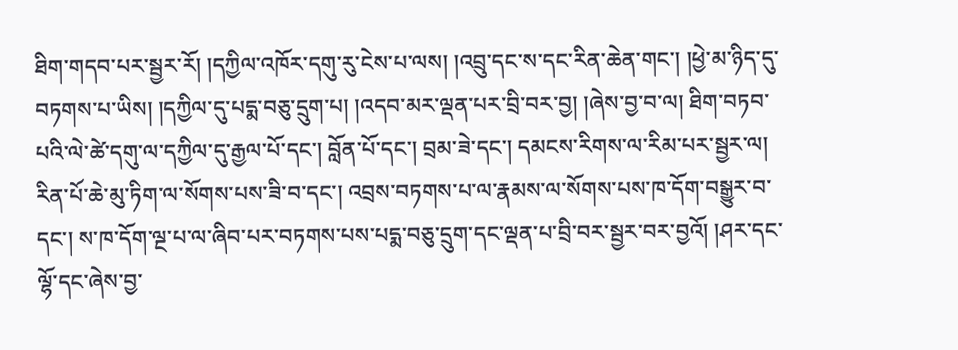ཐིག་གདབ་པར་སྦྱར་རོ། །དཀྱིལ་འཁོར་དགུ་རུ་ངེས་པ་ལས། །འབྲུ་དང་ས་དང་རིན་ཆེན་གང་། །ཕྱེ་མ་ཉིད་དུ་བཏགས་པ་ཡིས། །དཀྱིལ་དུ་པདྨ་བཅུ་དྲུག་པ། །འདབ་མར་ལྡན་པར་བྲི་བར་བྱ། །ཞེས་བྱ་བ་ལ། ཐིག་བཏབ་པའི་ལེ་ཚེ་དགུ་ལ་དཀྱིལ་དུ་རྒྱལ་པོ་དང་། བློན་པོ་དང་། བྲམ་ཟེ་དང་། དམངས་རིགས་ལ་རིམ་པར་སྦྱར་ལ། རིན་པོ་ཆེ་མུ་ཏིག་ལ་སོགས་པས་ཟི་བ་དང་། འབྲས་བཏགས་པ་ལ་རྣམས་ལ་སོགས་པས་ཁ་དོག་བསྒྱུར་བ་དང་། ས་ཁ་དོག་ལྔ་པ་ལ་ཞིབ་པར་བཏགས་པས་པདྨ་བཅུ་དྲུག་དང་ལྡན་པ་བྲི་བར་སྦྱར་བར་བྱའོ། །ཤར་དང་ལྷོ་དང་ཞེས་བྱ་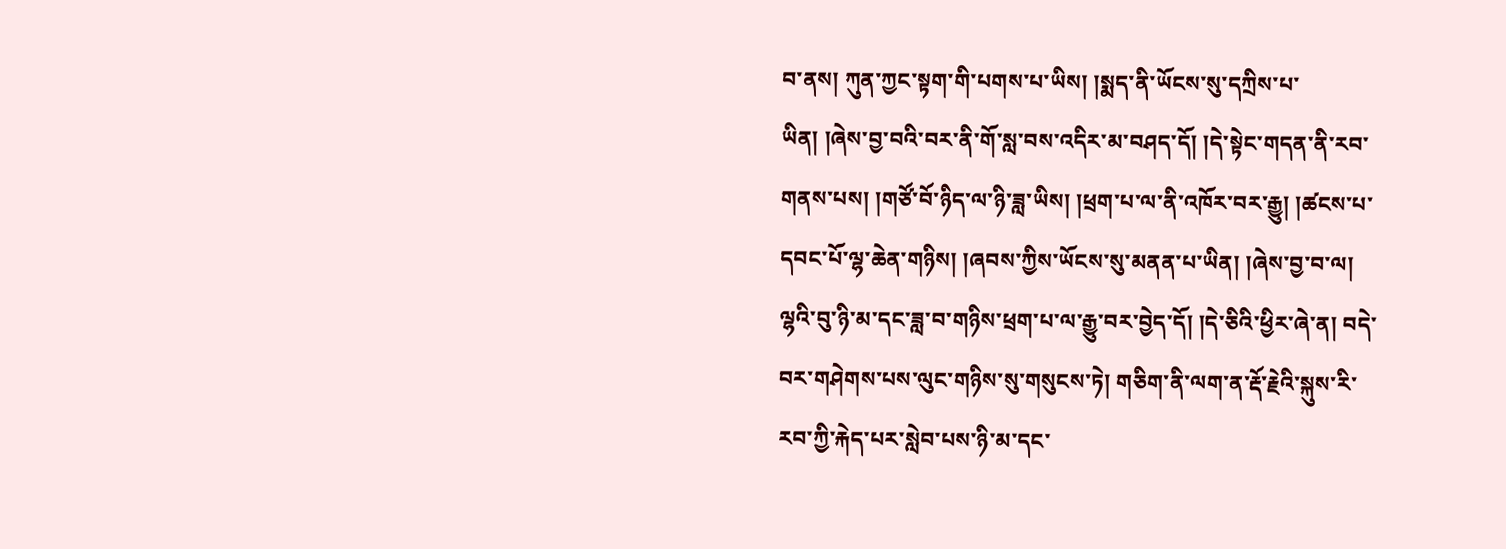བ་ནས། ཀུན་ཀྱང་སྟག་གི་པགས་པ་ཡིས། །སྨད་ནི་ཡོངས་སུ་དཀྲིས་པ་ཡིན། །ཞེས་བྱ་བའི་བར་ནི་གོ་སླ་བས་འདིར་མ་བཤད་དོ། །དེ་སྟེང་གདན་ནི་རབ་གནས་པས། །གཙོ་བོ་ཉིད་ལ་ཉི་ཟླ་ཡིས། །ཕྲག་པ་ལ་ནི་འཁོར་བར་རྒྱུ། །ཚངས་པ་དབང་པོ་ལྷ་ཆེན་གཉིས། །ཞབས་ཀྱིས་ཡོངས་སུ་མནན་པ་ཡིན། །ཞེས་བྱ་བ་ལ། ལྷའི་བུ་ཉི་མ་དང་ཟླ་བ་གཉིས་ཕྲག་པ་ལ་རྒྱུ་བར་བྱེད་དོ། །དེ་ཅིའི་ཕྱིར་ཞེ་ན། བདེ་བར་གཤེགས་པས་ལུང་གཉིས་སུ་གསུངས་ཏེ། གཅིག་ནི་ལག་ན་རྡོ་རྗེའི་སྐུས་རི་རབ་ཀྱི་རྐེད་པར་སླེབ་པས་ཉི་མ་དང་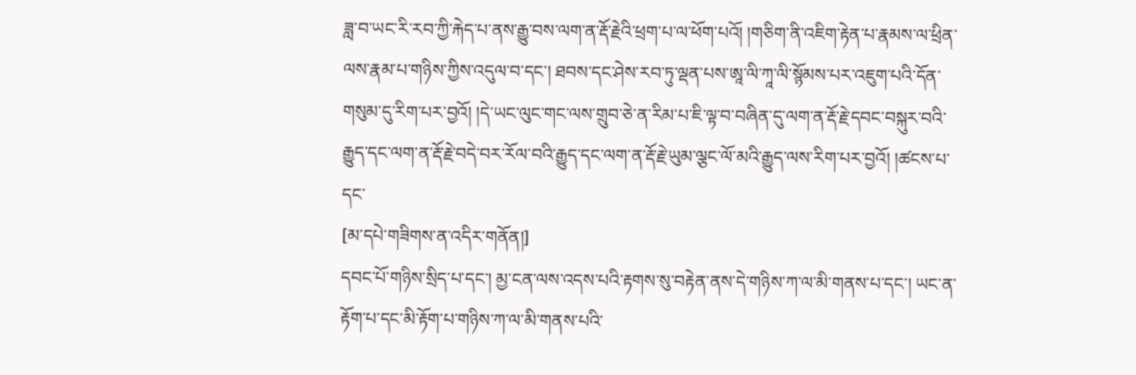ཟླ་བ་ཡང་རི་རབ་ཀྱི་རྐེད་པ་ནས་རྒྱུ་བས་ལག་ན་རྡོ་རྗེའི་ཕྲག་པ་ལ་ཕོག་པའོ། །གཅིག་ནི་འཇིག་རྟེན་པ་རྣམས་ལ་ཕྲིན་ལས་རྣམ་པ་གཉིས་ཀྱིས་འདུལ་བ་དང་། ཐབས་དང་ཤེས་རབ་ཏུ་ལྡན་པས་ཨཱ་ལི་ཀཱ་ལི་སྙོམས་པར་འཇུག་པའི་དོན་གསུམ་དུ་རིག་པར་བྱའོ། །དེ་ཡང་ལུང་གང་ལས་གྲུབ་ཅེ་ན་རིམ་པ་ཇི་ལྟ་བ་བཞིན་དུ་ལག་ན་རྡོ་རྗེ་དབང་བསྐུར་བའི་རྒྱུད་དང་ལག་ན་རྡོ་རྗེ་བདེ་བར་རོལ་བའི་རྒྱུད་དང་ལག་ན་རྡོ་རྗེ་ཡུམ་ལྕང་ལོ་མའི་རྒྱུད་ལས་རིག་པར་བྱའོ། །ཚངས་པ་དང་
[མ་དཔེ་གཟིགས་ན་འདིར་གནོན།]
དབང་པོ་གཉིས་སྲིད་པ་དང་། མྱ་ངན་ལས་འདས་པའི་རྟགས་སུ་བརྟེན་ནས་དེ་གཉིས་ཀ་ལ་མི་གནས་པ་དང་། ཡང་ན་རྟོག་པ་དང་མི་རྟོག་པ་གཉིས་ཀ་ལ་མི་གནས་པའི་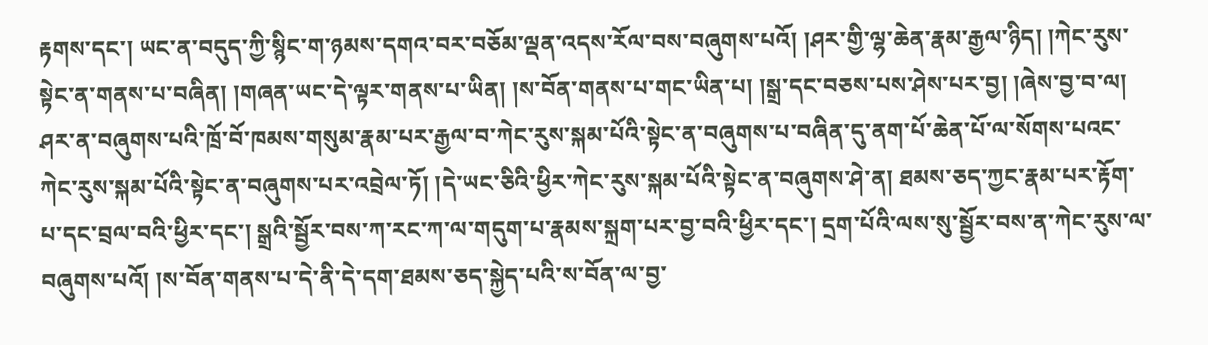རྟགས་དང་། ཡང་ན་བདུད་ཀྱི་སྙིང་ག་ཉམས་དགའ་བར་བཅོམ་ལྡན་འདས་རོལ་བས་བཞུགས་པའོ། །ཤར་གྱི་ལྷ་ཆེན་རྣམ་རྒྱལ་ཉིད། །ཀེང་རུས་སྟེང་ན་གནས་པ་བཞིན། །གཞན་ཡང་དེ་ལྟར་གནས་པ་ཡིན། །ས་བོན་གནས་པ་གང་ཡིན་པ། །སྒྲ་དང་བཅས་པས་ཤེས་པར་བྱ། །ཞེས་བྱ་བ་ལ། ཤར་ན་བཞུགས་པའི་ཁྲོ་བོ་ཁམས་གསུམ་རྣམ་པར་རྒྱལ་བ་ཀེང་རུས་སྐམ་པོའི་སྟེང་ན་བཞུགས་པ་བཞིན་དུ་ནག་པོ་ཆེན་པོ་ལ་སོགས་པའང་ཀེང་རུས་སྐམ་པོའི་སྟེང་ན་བཞུགས་པར་འབྲེལ་ཏོ། །དེ་ཡང་ཅིའི་ཕྱིར་ཀེང་རུས་སྐམ་པོའི་སྟེང་ན་བཞུགས་ཤེ་ན། ཐམས་ཅད་ཀྱང་རྣམ་པར་རྟོག་པ་དང་བྲལ་བའི་ཕྱིར་དང་། སྒྲའི་སྦྱོར་བས་ཀ་རང་ཀ་ལ་གདུག་པ་རྣམས་སྐྲག་པར་བྱ་བའི་ཕྱིར་དང་། དྲག་པོའི་ལས་སུ་སྦྱོར་བས་ན་ཀེང་རུས་ལ་བཞུགས་པའོ། །ས་བོན་གནས་པ་དེ་ནི་དེ་དག་ཐམས་ཅད་སྐྱེད་པའི་ས་བོན་ལ་བྱ་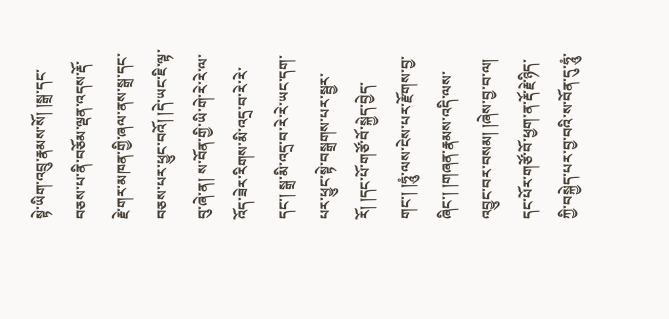སྟེ་ཡིག་འབྲུ་རྣམས་སོ། །སྒྲ་དང་བཅས་པ་ནི་བཅོམ་ལྡན་འདས་རྡོ་རྗེ་གར་མཁན་གྱི་ཞལ་ནས་སྒྲ་དང་བཅས་པར་ཕྱུང་བའོ། །དེ་ཡང་ཇི་ལྟ་བུ་ཞེ་ན། ས་བོན་གྱི་ཡི་གེ་རེ་རེ་ལ་འོད་ཟེར་རིགས་མི་འདྲ་བ་རེ་རེ་དང་། སྒྲ་མི་འདྲ་བ་རེ་རེ་ཡང་དག་པར་ཕྱུང་སྟེ་བསྒྲགས་པར་སྦྱར་རོ། །དང་པོ་གཙོ་བོ་སྐྱེད་བྱེད་གང་། །ཧཱུཾ་ལས་ངེས་པར་རྫོགས་བྱ་ཞིང་། །གཞན་རྣམས་འདི་ལས་འབྱུང་བར་བསམ། །ཞེས་བྱ་བ་ལ། དང་པོར་གཙོ་བོ་ཕྱག་ན་རྡོ་རྗེ་ཉིད་ཀྱི་བསྐྱེད་པར་བྱ་བའི་ས་བོན་དུ་ཧཱུཾ་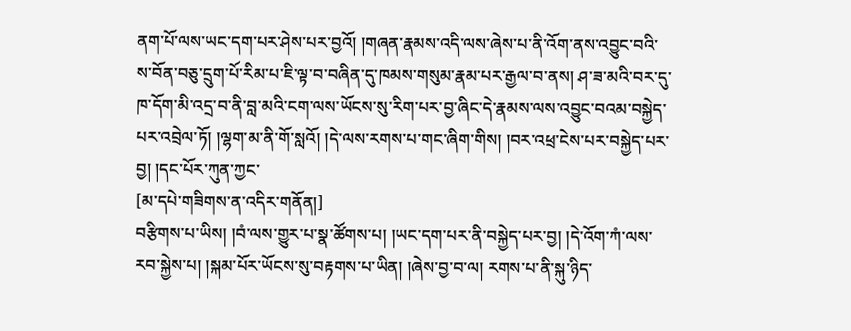ནག་པོ་ལས་ཡང་དག་པར་ཤེས་པར་བྱའོ། །གཞན་རྣམས་འདི་ལས་ཞེས་པ་ནི་འོག་ནས་འབྱུང་བའི་ས་བོན་བཅུ་དྲུག་པོ་རིམ་པ་ཇི་ལྟ་བ་བཞིན་དུ་ཁམས་གསུམ་རྣམ་པར་རྒྱལ་བ་ནས། ཤ་ཟ་མའི་བར་དུ་ཁ་དོག་མི་འདྲ་བ་ནི་བླ་མའི་ངག་ལས་ཡོངས་སུ་རིག་པར་བྱ་ཞིང་དེ་རྣམས་ལས་འབྱུང་བའམ་བསྐྱེད་པར་འབྲེལ་ཏོ། །ལྷག་མ་ནི་གོ་སླའོ། །དེ་ལས་རགས་པ་གང་ཞིག་གིས། །བར་འཕྲ་ངེས་པར་བསྐྱེད་པར་བྱ། །དང་པོར་ཀུན་ཀྱང་
[མ་དཔེ་གཟིགས་ན་འདིར་གནོན།]
བརྩིགས་པ་ཡིས། །བཾ་ལས་གྱུར་པ་སྣ་ཚོགས་པ། །ཡང་དག་པར་ནི་བསྐྱེད་པར་བྱ། །དེ་འོག་ཀཾ་ལས་རབ་སྐྱེས་པ། །སྐམ་པོར་ཡོངས་སུ་བརྟགས་པ་ཡིན། །ཞེས་བྱ་བ་ལ། རགས་པ་ནི་སྐུ་ཉིད་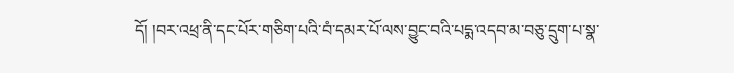དོ། །བར་འཕྲ་ནི་དང་པོར་གཅིག་པའི་བཾ་དམར་པོ་ལས་བྱུང་བའི་པདྨ་འདབ་མ་བཅུ་དྲུག་པ་སྣ་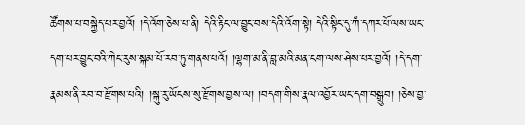ཚོགས་པ་བསྐྱེད་པར་བྱའོ། །དེ་འོག་ཅེས་པ་ནི། དེའི་རྟིང་ལ་བྱུང་བས་དེའི་འོག་སྟེ། དེའི་སྟིང་དུ་ཀཾ་དཀར་པོ་ལས་ཡང་དག་པར་བྱུང་བའི་ཀེང་རུས་སྐམ་པོ་རབ་ཏུ་གནས་པའོ། །ལྷག་མ་ནི་བླ་མའི་མན་ངག་ལས་ཤེས་པར་བྱའོ། །དེ་དག་རྣམས་ནི་རབ་བ་རྫོགས་པའི། །སྐུ་རུ་ཡོངས་སུ་རྫོགས་བྱས་ལ། །བདག་གིས་རྣལ་འབྱོར་ཡང་དག་བསྒྲུབ། །ཅེས་བྱ་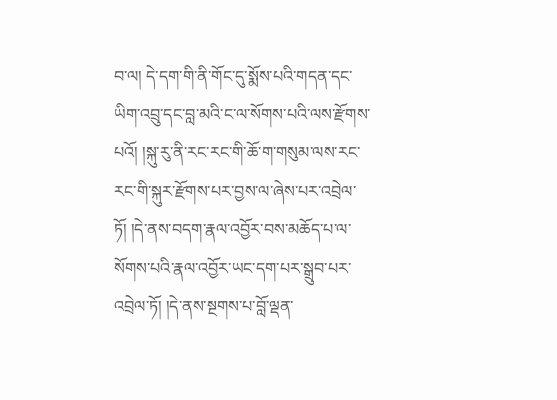བ་ལ། དེ་དག་གི་ནི་གོང་དུ་སྨོས་པའི་གདན་དང་ཡིག་འབྲུ་དང་བླ་མའི་ང་ལ་སོགས་པའི་ལས་རྫོགས་པའོ། །སྐུ་རུ་ནི་རང་རང་གི་ཆོ་ག་གསུམ་ལས་རང་རང་གི་སྐུར་རྫོགས་པར་བྱས་ལ་ཞེས་པར་འབྲེལ་ཏོ། །དེ་ནས་བདག་རྣལ་འབྱོར་བས་མཆོད་པ་ལ་སོགས་པའི་རྣལ་འབྱོར་ཡང་དག་པར་སྒྲུབ་པར་འབྲེལ་ཏོ། །དེ་ནས་སྔགས་པ་བློ་ལྡན་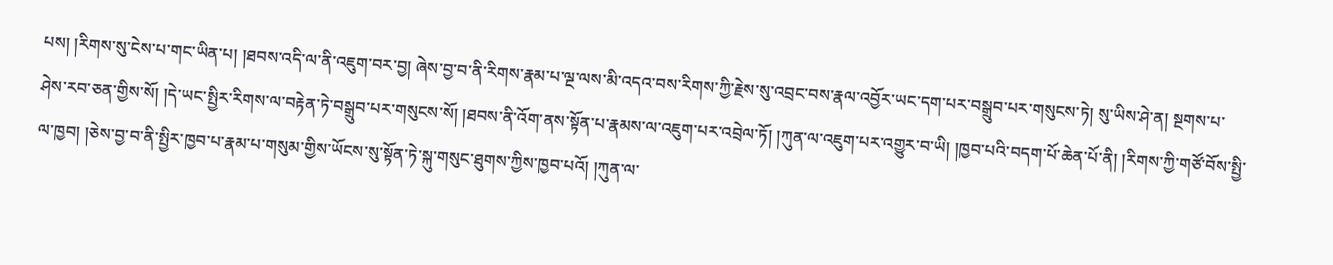པས། །རིགས་སུ་ངེས་པ་གང་ཡིན་པ། །ཐབས་འདི་ལ་ནི་འཇུག་བར་བྱ། ཞེས་བྱ་བ་ནི་རིགས་རྣམ་པ་ལྔ་ལས་མི་འདའ་བས་རིགས་ཀྱི་རྗེས་སུ་འབྲང་བས་རྣལ་འབྱོར་ཡང་དག་པར་བསྒྲུབ་པར་གསུངས་ཏེ། སུ་ཡིས་ཤེ་ན། སྔགས་པ་ཤེས་རབ་ཅན་གྱིས་སོ། །དེ་ཡང་སྤྱིར་རིགས་ལ་བརྟེན་ཏེ་བསྒྲུབ་པར་གསུངས་སོ། །ཐབས་ནི་འོག་ནས་སྟོན་པ་རྣམས་ལ་འཇུག་པར་འབྲེལ་ཏོ། །ཀུན་ལ་འཇུག་པར་འགྱུར་བ་ཡི། །ཁྱབ་པའི་བདག་པོ་ཆེན་པོ་ནི། །རིགས་ཀྱི་གཙོ་བོས་སྤྱི་ལ་ཁྱབ། །ཅེས་བྱ་བ་ནི་སྤྱིར་ཁྱབ་པ་རྣམ་པ་གསུམ་གྱིས་ཡོངས་སུ་སྟོན་ཏེ་སྐུ་གསུང་ཐུགས་ཀྱིས་ཁྱབ་པའོ། །ཀུན་ལ་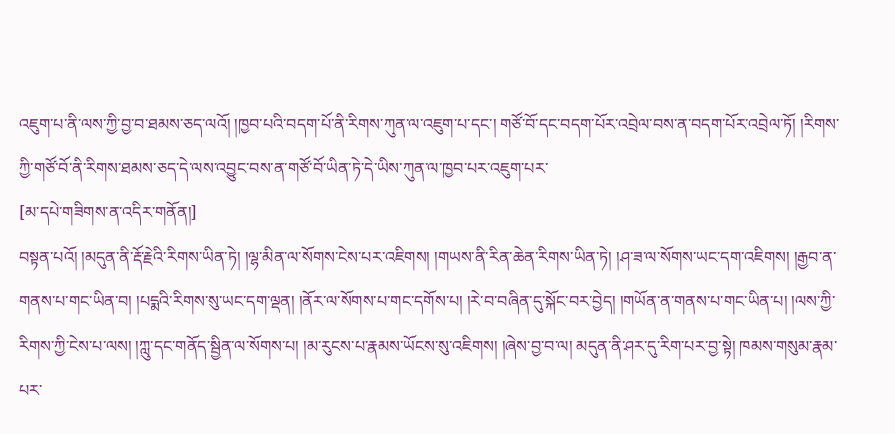འཇུག་པ་ནི་ལས་ཀྱི་བྱ་བ་ཐམས་ཅད་ལའོ། །ཁྱབ་པའི་བདག་པོ་ནི་རིགས་ཀུན་ལ་འཇུག་པ་དང་། གཙོ་བོ་དང་བདག་པོར་འབྲེལ་བས་ན་བདག་པོར་འབྲེལ་ཏོ། །རིགས་ཀྱི་གཙོ་བོ་ནི་རིགས་ཐམས་ཅད་དེ་ལས་འབྱུང་བས་ན་གཙོ་བོ་ཡིན་ཏེ་དེ་ཡིས་ཀུན་ལ་ཁྱབ་པར་འཇུག་པར་
[མ་དཔེ་གཟིགས་ན་འདིར་གནོན།]
བསྟན་པའོ། །མདུན་ནི་རྡོ་རྗེའི་རིགས་ཡིན་ཏེ། །ལྷ་མིན་ལ་སོགས་ངེས་པར་འཇིགས། །གཡས་ནི་རིན་ཆེན་རིགས་ཡིན་ཏེ། །ཤ་ཟ་ལ་སོགས་ཡང་དག་འཇིགས། །རྒྱབ་ན་གནས་པ་གང་ཡིན་བ། །པདྨའི་རིགས་སུ་ཡང་དག་ལྡན། །ནོར་ལ་སོགས་པ་གང་དགོས་པ། །རེ་བ་བཞིན་དུ་སྐོང་བར་བྱེད། །གཡོན་ན་གནས་པ་གང་ཡིན་པ། །ལས་ཀྱི་རིགས་ཀྱི་ངེས་པ་ལས། །ཀླུ་དང་གནོད་སྦྱིན་ལ་སོགས་པ། །མ་རུངས་པ་རྣམས་ཡོངས་སུ་འཇིགས། །ཞེས་བྱ་བ་ལ། མདུན་ནི་ཤར་དུ་རིག་པར་བྱ་སྟེ། ཁམས་གསུམ་རྣམ་པར་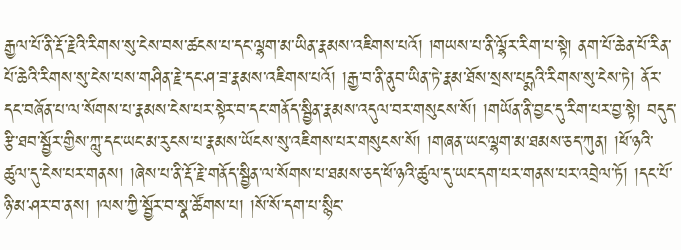རྒྱལ་པོ་ནི་རྡོ་རྗེའི་རིགས་སུ་ངེས་བས་ཚངས་པ་དང་ལྷག་མ་ཡིན་རྣམས་འཇིགས་པའོ། །གཡས་པ་ནི་ལྷོར་རིག་པ་སྟེ། ནག་པོ་ཆེན་པོ་རིན་པོ་ཆེའི་རིགས་སུ་ངེས་པས་གཤིན་རྗེ་དང་ཤ་ཟ་རྣམས་འཇིགས་པའོ། །རྒྱ་བ་ནི་ནུབ་ཡིན་ཏེ་རྣམ་ཐོས་སྲས་པདྨའི་རིགས་སུ་ངེས་ཏེ། ནོར་དང་བཞོན་པ་ལ་སོགས་པ་རྣམས་ངེས་པར་སྟེར་བ་དང་གནོད་སྦྱིན་རྣམས་འདུལ་བར་གསུངས་སོ། །གཡོན་ནི་བྱང་དུ་རིག་པར་བྱ་སྟེ། བདུད་རྩི་ཐབ་སྦྱོར་གྱིས་ཀླུ་དང་ཡང་མ་རུངས་པ་རྣམས་ཡོངས་སུ་འཇིགས་པར་གསུངས་སོ། །གཞན་ཡང་ལྷག་མ་ཐམས་ཅད་ཀུན། །ཕོ་ཉའི་ཚུལ་དུ་ངེས་པར་གནས། །ཞེས་པ་ནི་རྡོ་རྗེ་གནོད་སྦྱིན་ལ་སོགས་པ་ཐམས་ཅད་ཕོ་ཉའི་ཚུལ་དུ་ཡང་དག་པར་གནས་པར་འབྲེལ་ཏོ། །དང་པོ་ཉི་མ་ཤར་བ་ནས། །ལས་ཀྱི་སྦྱོར་བ་སྣ་ཚོགས་པ། །སོ་སོ་དག་པ་སྙིང་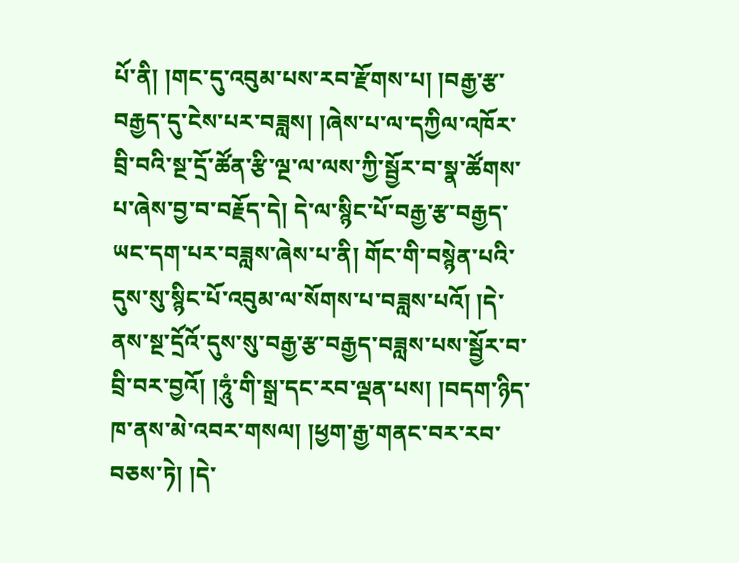པོ་ནི། །གང་དུ་འབུམ་པས་རབ་རྫོགས་པ། །བརྒྱ་རྩ་བརྒྱད་དུ་ངེས་པར་བཟླས། །ཞེས་པ་ལ་དཀྱིལ་འཁོར་བྲི་བའི་སྔ་དྲོ་ཚོན་རྩི་ལྔ་ལ་ལས་ཀྱི་སྦྱོར་བ་སྣ་ཚོགས་པ་ཞེས་བྱ་བ་བརྗོད་དེ། དེ་ལ་སྙིང་པོ་བརྒྱ་རྩ་བརྒྱད་ཡང་དག་པར་བཟླས་ཞེས་པ་ནི། གོང་གི་བསྙེན་པའི་དུས་སུ་སྙིང་པོ་འབུམ་ལ་སོགས་པ་བཟླས་པའོ། །དེ་ནས་སྔ་དྲོའོ་དུས་སུ་བརྒྱ་རྩ་བརྒྱད་བཟླས་པས་སྦྱོར་བ་བྲི་བར་བྱའོ། །ཧཱུཾ་གི་སྒྲ་དང་རབ་ལྡན་པས། །བདག་ཉིད་ཁ་ནས་མེ་འབར་གསལ། །ཕྱག་རྒྱ་གནང་བར་རབ་བཅས་ཏེ། །དེ་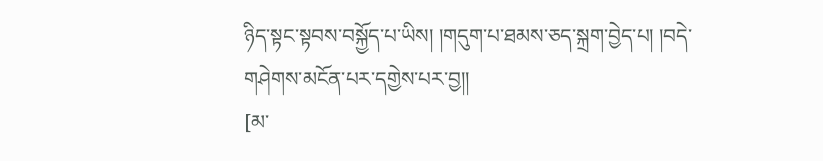ཉིད་སྟང་སྟབས་བསྐྱོད་པ་ཡིས། །གདུག་པ་ཐམས་ཅད་སྐྲག་བྱེད་པ། །བདེ་གཤེགས་མངོན་པར་དགྱེས་པར་བྱ།།
[མ་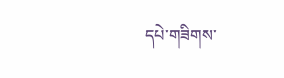དཔེ་གཟིགས་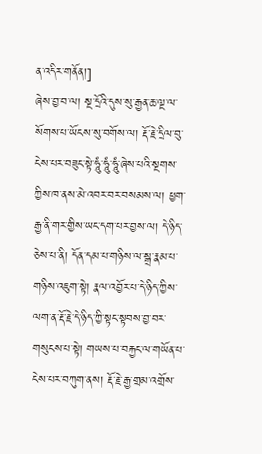ན་འདིར་གནོན།]
ཞེས་བྱ་བ་ལ། སྔ་དྲོའི་དུས་སུ་རྒྱན་ཆ་ལྔ་ལ་སོགས་པ་ཡོངས་སུ་བགོས་ལ། རྡོ་རྗེ་དྲིལ་བུ་ངེས་པར་བཟུང་སྟེ་ཧཱུཾ་ཧཱུཾ་ཧཱུཾ་ཞེས་པའི་སྔགས་ཀྱིས་ཁ་ནས་མེ་འབར་བར་བསམས་ལ། ཕྱག་རྒྱ་ནི་གར་གྱིས་ཡང་དག་པར་བྱས་ལ། དེ་ཉིད་ཅེས་པ་ནི། དོན་དམ་པ་གཉིས་ལ་སྒྲ་རྣམ་པ་གཉིས་འཇུག་སྟེ། རྣལ་འབྱོར་པ་དེ་ཉིད་ཀྱིས་ལག་ན་རྡོ་རྗེ་དེ་ཉིད་ཀྱི་སྟང་སྟབས་བྱ་བར་གསུངས་པ་སྟེ། གཡས་པ་བརྐྱང་ལ་གཡོན་པ་ངེས་པར་བཀུག་ནས། རྡོ་རྗེ་རྒྱ་གྲམ་འགྲོས་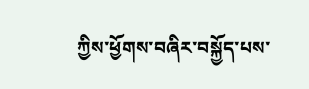ཀྱིས་ཕྱོགས་བཞིར་བསྐྱོད་པས་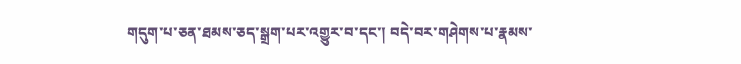གདུག་པ་ཅན་ཐམས་ཅད་སྒྲག་པར་འགྱུར་བ་དང་། བདེ་བར་གཤེགས་པ་རྣམས་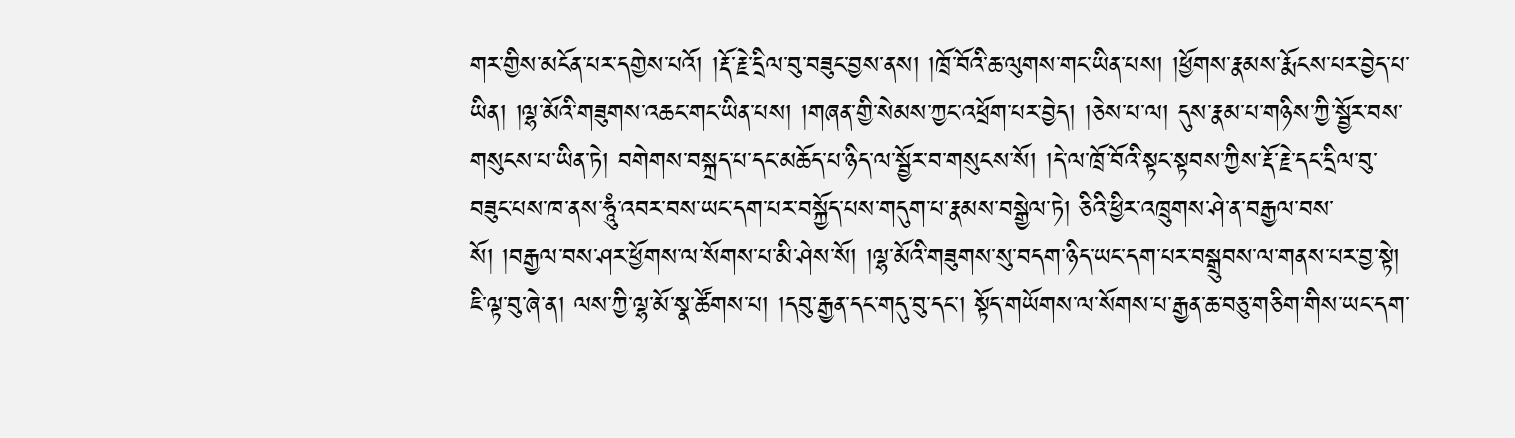གར་གྱིས་མངོན་པར་དགྱེས་པའོ། །རྡོ་རྗེ་དྲིལ་བུ་བཟུང་བྱས་ནས། །ཁྲོ་བོའི་ཆ་ལུགས་གང་ཡིན་པས། །ཕྱོགས་རྣམས་རྨོངས་པར་བྱེད་པ་ཡིན། །ལྷ་མོའི་གཟུགས་འཆང་གང་ཡིན་པས། །གཞན་གྱི་སེམས་ཀྱང་འཕྲོག་པར་བྱེད། །ཅེས་པ་ལ། དུས་རྣམ་པ་གཉིས་ཀྱི་སྦྱོར་བས་གསུངས་པ་ཡིན་ཏེ། བགེགས་བསྐྲད་པ་དང་མཆོད་པ་ཉིད་ལ་སྦྱོར་བ་གསུངས་སོ། །དེ་ལ་ཁྲོ་བོའི་སྟང་སྟབས་ཀྱིས་རྡོ་རྗེ་དང་དྲིལ་བུ་བཟུང་པས་ཁ་ནས་ཧཱུཾ་འབར་བས་ཡང་དག་པར་བསྐྱོད་པས་གདུག་པ་རྣམས་བསྒྱེལ་ཏེ། ཅིའི་ཕྱིར་འཁྲུགས་ཤེ་ན་བརྒྱལ་བས་སོ། །བརྒྱལ་བས་ཤར་ཕྱོགས་ལ་སོགས་པ་མི་ཤེས་སོ། །ལྷ་མོའི་གཟུགས་སུ་བདག་ཉིད་ཡང་དག་པར་བསྒྲུབས་ལ་གནས་པར་བྱ་སྟེ། ཇི་ལྟ་བུ་ཞེ་ན། ལས་ཀྱི་ལྷ་མོ་སྣ་ཚོགས་པ། །དབུ་རྒྱན་དང་གདུ་བུ་དང་། སྟོད་གཡོགས་ལ་སོགས་པ་རྒྱན་ཆ་བཅུ་གཅིག་གིས་ཡང་དག་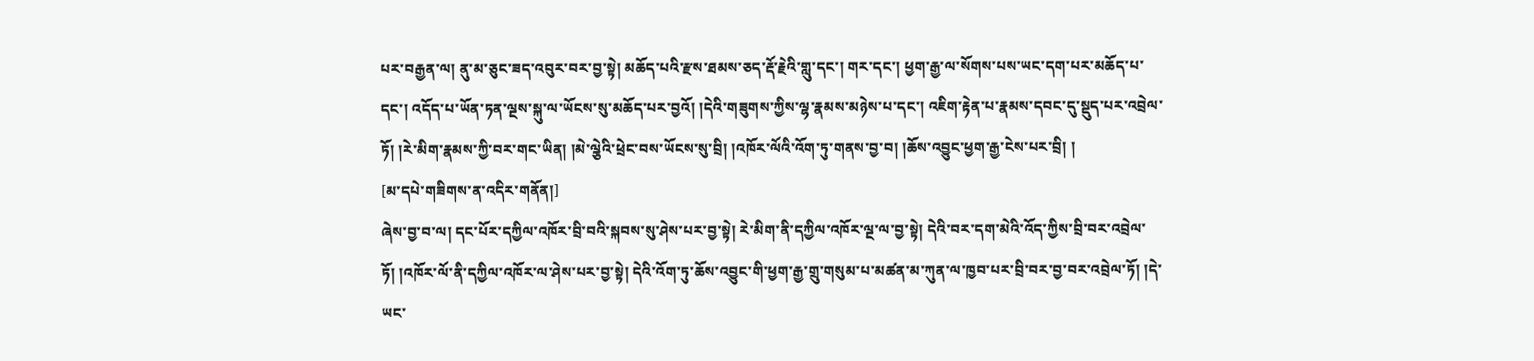པར་བརྒྱན་ལ། ནུ་མ་ཅུང་ཟད་འབུར་བར་བྱ་སྟེ། མཆོད་པའི་རྫས་ཐམས་ཅད་རྡོ་རྗེའི་གླུ་དང་། གར་དང་། ཕྱག་རྒྱ་ལ་སོགས་པས་ཡང་དག་པར་མཆོད་པ་དང་། འདོད་པ་ཡོན་ཏན་ལྔས་སྐུ་ལ་ཡོངས་སུ་མཆོད་པར་བྱའོ། །དེའི་གཟུགས་ཀྱིས་ལྷ་རྣམས་མཉེས་པ་དང་། འཇིག་རྟེན་པ་རྣམས་དབང་དུ་སྡུད་པར་འབྲེལ་ཏོ། །རེ་མིག་རྣམས་ཀྱི་བར་གང་ཡིན། །མེ་ལྕེའི་ཕྲེང་བས་ཡོངས་སུ་བྲི། །འཁོར་ལོའི་འོག་ཏུ་གནས་བྱ་བ། །ཆོས་འབྱུང་ཕྱག་རྒྱ་ངེས་པར་བྲི། །
[མ་དཔེ་གཟིགས་ན་འདིར་གནོན།]
ཞེས་བྱ་བ་ལ། དང་པོར་དཀྱིལ་འཁོར་བྲི་བའི་སྐབས་སུ་ཤེས་པར་བྱ་སྟེ། རེ་མིག་ནི་དཀྱིལ་འཁོར་ལྔ་ལ་བྱ་སྟེ། དེའི་བར་དག་མེའི་འོད་ཀྱིས་བྲི་བར་འབྲེལ་ཏོ། །འཁོར་ལོ་ནི་དཀྱིལ་འཁོར་ལ་ཤེས་པར་བྱ་སྟེ། དེའི་འོག་ཏུ་ཆོས་འབྱུང་གི་ཕྱག་རྒྱ་གྲུ་གསུམ་པ་མཚན་མ་ཀུན་ལ་ཁྱབ་པར་བྲི་བར་བྱ་བར་འབྲེལ་ཏོ། །དེ་ཡང་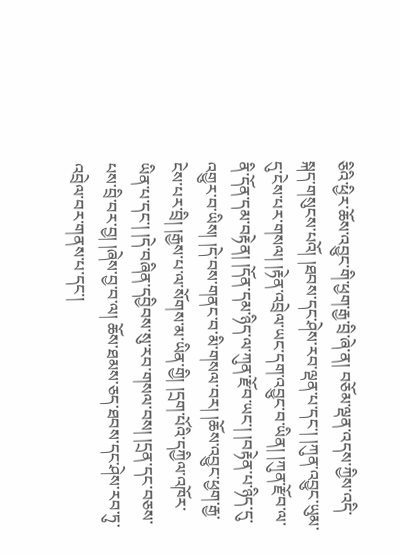ཅིའི་ཕྱིར་ཆོས་འབྱུང་གི་ཕྱག་རྒྱ་བྲི་ཞེ་ན། བཅོམ་ལྡན་འདས་ཀྱིས་འདི་སྐད་གསུངས་པའོ། །ཐབས་དང་ཤེས་རབ་ལྡན་པ་དང་། །ཀུན་འབྱུང་ཡུམ་དུ་ངེས་པར་གསལ། །རྟེན་འབྲེལ་ཡང་དག་འབྱུང་བ་ཡིན། །ཀུན་རྫོབ་ལ་ནི་དོན་དམ་བརྟེན། །དོན་དམ་ཉིད་ལ་ཀུན་རྫོབ་ཡང་། །བརྟེན་པ་ཉིད་དུ་འགྱུར་བ་ཡིས། །དེ་བས་གནང་བ་མི་གསལ་བར། །ཆོས་འབྱུང་ཕྱག་རྒྱ་ངེས་པར་བྲི། །རྒྱས་པ་ལ་སོགས་མ་ཡིན་གྱི། །དྲག་པོའི་དཀྱིལ་འཁོར་ཡིན་པ་དང་། །དེ་བཞིན་དབྱིབས་སུ་རབ་གསལ་བས། །དྲན་དང་བཅས་པས་བྲི་བར་བྱ། །ཞེས་བྱ་བ་ལ། ཆོས་ཐམས་ཅད་ཐབས་དང་ཤེས་རབ་ཏུ་འབྲེལ་བར་གནས་པ་དང་།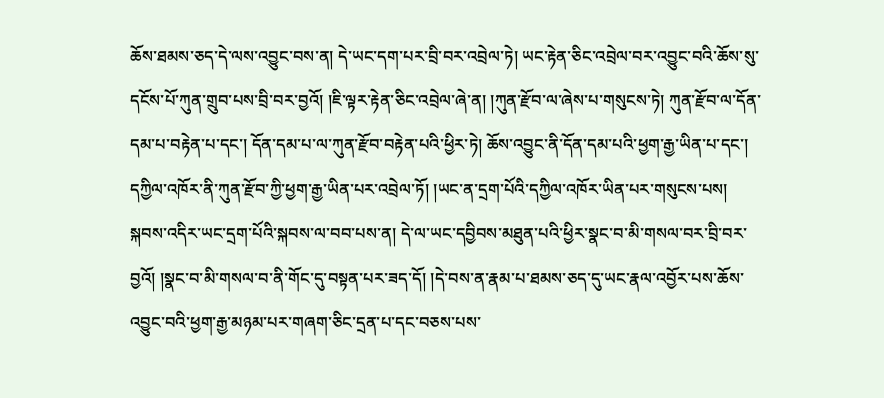ཆོས་ཐམས་ཅད་དེ་ལས་འབྱུང་བས་ན། དེ་ཡང་དག་པར་བྲི་བར་འབྲེལ་ཏེ། ཡང་རྟེན་ཅིང་འབྲེལ་བར་འབྱུང་བའི་ཆོས་སུ་དངོས་པོ་ཀུན་གྲུབ་པས་བྲི་བར་བྱའོ། །ཇི་ལྟར་རྟེན་ཅིང་འབྲེལ་ཞེ་ན། །ཀུན་རྫོབ་ལ་ཞེས་པ་གསུངས་ཏེ། ཀུན་རྫོབ་ལ་དོན་དམ་པ་བརྟེན་པ་དང་། དོན་དམ་པ་ལ་ཀུན་རྫོབ་བརྟེན་པའི་ཕྱིར་ཏེ། ཆོས་འབྱུང་ནི་དོན་དམ་པའི་ཕྱག་རྒྱ་ཡིན་པ་དང་། དཀྱིལ་འཁོར་ནི་ཀུན་རྫོབ་ཀྱི་ཕྱག་རྒྱ་ཡིན་པར་འབྲེལ་ཏོ། །ཡང་ན་དྲག་པོའི་དཀྱིལ་འཁོར་ཡིན་པར་གསུངས་པས། སྐབས་འདིར་ཡང་དྲག་པོའི་སྐབས་ལ་བབ་པས་ན། དེ་ལ་ཡང་དབྱིབས་མཐུན་པའི་ཕྱིར་སྣང་བ་མི་གསལ་བར་བྲི་བར་བྱའོ། །སྣང་བ་མི་གསལ་བ་ནི་གོང་དུ་བསྟན་པར་ཟད་དོ། །དེ་བས་ན་རྣམ་པ་ཐམས་ཅད་དུ་ཡང་རྣལ་འབྱོར་པས་ཆོས་འབྱུང་བའི་ཕྱག་རྒྱ་མཉམ་པར་གཞག་ཅིང་དྲན་པ་དང་བཅས་པས་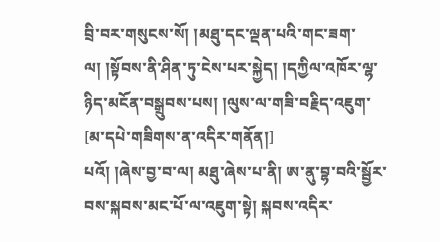བྲི་བར་གསུངས་སོ། །མཐུ་དང་ལྡན་པའི་གང་ཟག་ལ། །སྟོབས་ནི་ཤིན་ཏུ་ངེས་པར་སྐྱེད། །དཀྱིལ་འཁོར་ལྷ་ཉིད་མངོན་བསྒྲུབས་པས། །ལུས་ལ་གཟི་བརྗིད་འཇུག་
[མ་དཔེ་གཟིགས་ན་འདིར་གནོན།]
པའོ། །ཞེས་བྱ་བ་ལ། མཐུ་ཞེས་པ་ནི། ཨ་ནུ་བྷ་བའི་སྦྱོར་བས་སྐབས་མང་པོ་ལ་འཇུག་སྟེ། སྐབས་འདིར་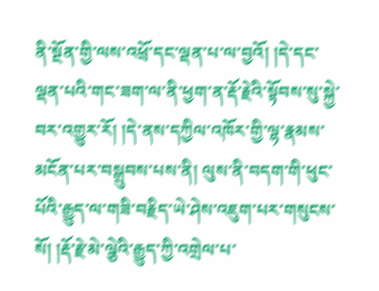ནི་སྔོན་གྱི་ལས་འཕྲོ་དང་ལྡན་པ་ལ་བྱའོ། །དེ་དང་ལྡན་པའི་གང་ཟག་ལ་ནི་ཕྱག་ན་རྡོ་རྗེའི་སྟོབས་སུ་སྐྱེ་བར་འགྱུར་རོ། །དེ་ནས་དཀྱིལ་འཁོར་གྱི་ལྷ་རྣམས་མངོན་པར་བསྒྲུབས་པས་ནི། ལུས་ནི་བདག་གི་ཕུང་པོའི་རྒྱུད་ལ་གཟི་བརྗིད་ཡེ་ཤེས་འཇུག་པར་གསུངས་སོ། །རྡོ་རྗེ་མེ་ལྕེའི་རྒྱུད་ཀྱི་འགྲེལ་པ་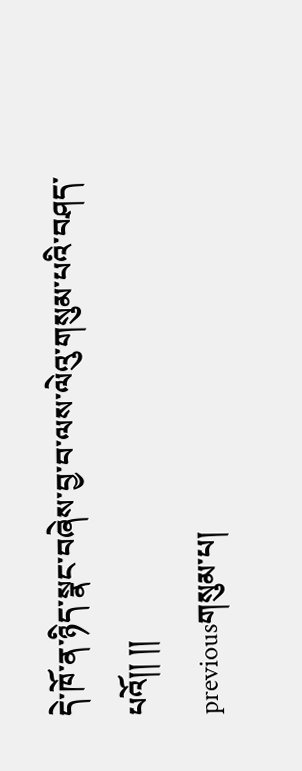དེ་ཁོ་ན་ཉིད་སྣང་བཞེས་བྱ་བ་ལས་ལེའུ་གསུམ་པའི་བཤད་པའོ།། །།
previousགསུམ་པ།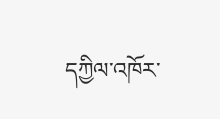དཀྱིལ་འཁོར་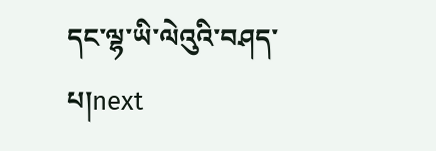དང་ལྷ་ཡི་ལེའུའི་བཤད་པ།next